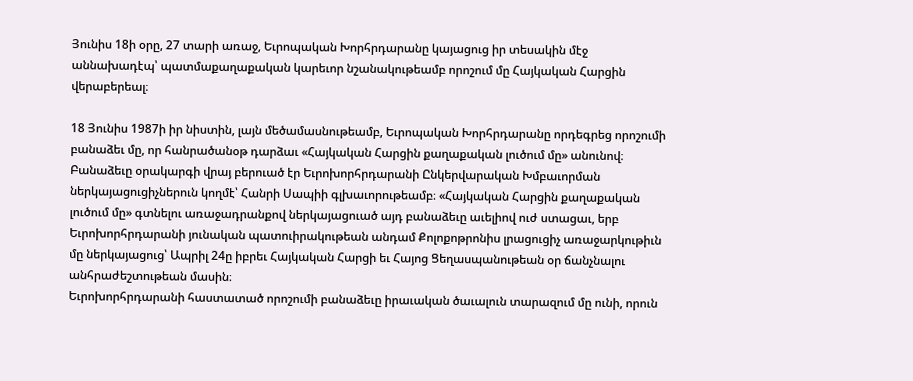Յունիս 18ի օրը, 27 տարի առաջ, Եւրոպական Խորհրդարանը կայացուց իր տեսակին մէջ աննախադէպ՝ պատմաքաղաքական կարեւոր նշանակութեամբ որոշում մը Հայկական Հարցին վերաբերեալ։

18 Յունիս 1987ի իր նիստին, լայն մեծամասնութեամբ, Եւրոպական Խորհրդարանը որդեգրեց որոշումի բանաձեւ մը, որ հանրածանօթ դարձաւ «Հայկական Հարցին քաղաքական լուծում մը» անունով։
Բանաձեւը օրակարգի վրայ բերուած էր Եւրոխորհրդարանի Ընկերվարական Խմբաւորման ներկայացուցիչներուն կողմէ՝ Հանրի Սապիի գլխաւորութեամբ։ «Հայկական Հարցին քաղաքական լուծում մը» գտնելու առաջադրանքով ներկայացուած այդ բանաձեւը աւելիով ուժ ստացաւ, երբ Եւրոխորհրդարանի յունական պատուիրակութեան անդամ Քոլոքոթրոնիս լրացուցիչ առաջարկութիւն մը ներկայացուց՝ Ապրիլ 24ը իբրեւ Հայկական Հարցի եւ Հայոց Ցեղասպանութեան օր ճանչնալու անհրաժեշտութեան մասին։
Եւրոխորհրդարանի հաստատած որոշումի բանաձեւը իրաւական ծաւալուն տարազում մը ունի, որուն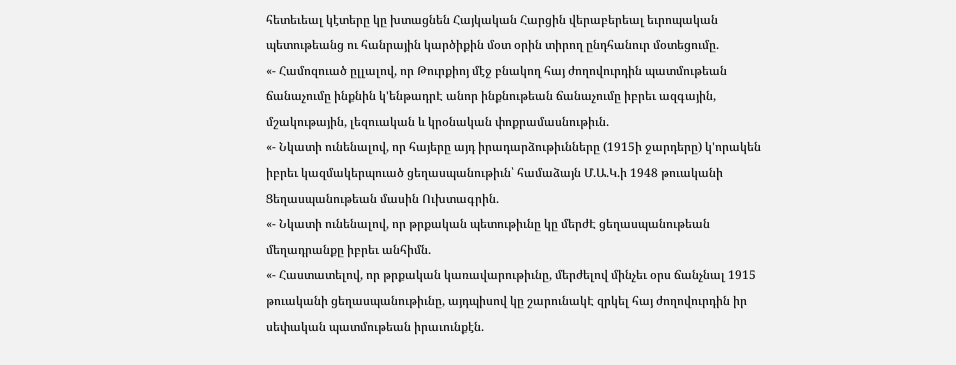հետեւեալ կէտերը կը խտացնեն Հայկական Հարցին վերաբերեալ եւրոպական պետութեանց ու հանրային կարծիքին մօտ օրին տիրող ընդհանուր մօտեցումը.
«- Համոզուած ըլլալով, որ Թուրքիոյ մէջ բնակող հայ ժողովուրդին պատմութեան ճանաչումը ինքնին կ'ենթադրԷ անոր ինքնութեան ճանաչումը իբրեւ ազգային, մշակութային, լեզուական և կրօնական փոքրամասնութիւն.
«- Նկատի ունենալով, որ հայերը այդ իրադարձութիւնները (1915ի ջարդերը) կ'որակեն իբրեւ կազմակերպուած ցեղասպանութիւն՝ համաձայն Մ.Ա.Կ.ի 1948 թուականի Ցեղասպանութեան մասին Ուխտագրին.
«- Նկատի ունենալով, որ թրքական պետութիւնը կը մերժԷ ցեղասպանութեան մեղադրանքը իբրեւ անհիմն.
«- Հաստատելով, որ թրքական կառավարութիւնը, մերժելով մինչեւ օրս ճանչնալ 1915 թուականի ցեղասպանութիւնը, այդպիսով կը շարունակԷ զրկել հայ ժողովուրդին իր սեփական պատմութեան իրաւունքէն.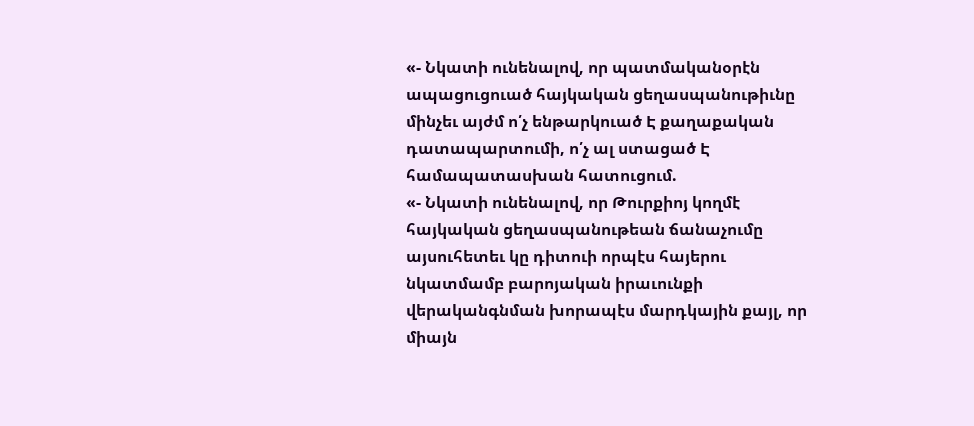«- Նկատի ունենալով, որ պատմականօրէն ապացուցուած հայկական ցեղասպանութիւնը մինչեւ այժմ ո՛չ ենթարկուած Է քաղաքական դատապարտումի, ո՛չ ալ ստացած Է համապատասխան հատուցում.
«- Նկատի ունենալով, որ Թուրքիոյ կողմէ հայկական ցեղասպանութեան ճանաչումը այսուհետեւ կը դիտուի որպէս հայերու նկատմամբ բարոյական իրաւունքի վերականգնման խորապէս մարդկային քայլ, որ միայն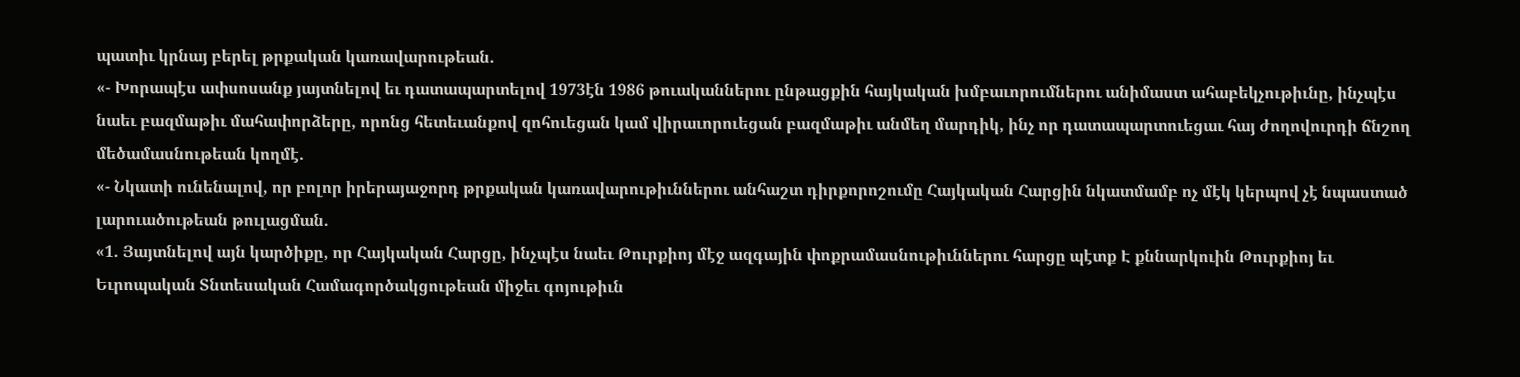պատիւ կրնայ բերել թրքական կառավարութեան.
«- Խորապէս ափսոսանք յայտնելով եւ դատապարտելով 1973էն 1986 թուականներու ընթացքին հայկական խմբաւորումներու անիմաստ ահաբեկչութիւնը, ինչպէս նաեւ բազմաթիւ մահափորձերը, որոնց հետեւանքով զոհուեցան կամ վիրաւորուեցան բազմաթիւ անմեղ մարդիկ, ինչ որ դատապարտուեցաւ հայ ժողովուրդի ճնշող մեծամասնութեան կողմէ.
«- Նկատի ունենալով, որ բոլոր իրերայաջորդ թրքական կառավարութիւններու անհաշտ դիրքորոշումը Հայկական Հարցին նկատմամբ ոչ մէկ կերպով չէ նպաստած լարուածութեան թուլացման.
«1. Յայտնելով այն կարծիքը, որ Հայկական Հարցը, ինչպէս նաեւ Թուրքիոյ մէջ ազգային փոքրամասնութիւններու հարցը պէտք Է քննարկուին Թուրքիոյ եւ Եւրոպական Տնտեսական Համագործակցութեան միջեւ գոյութիւն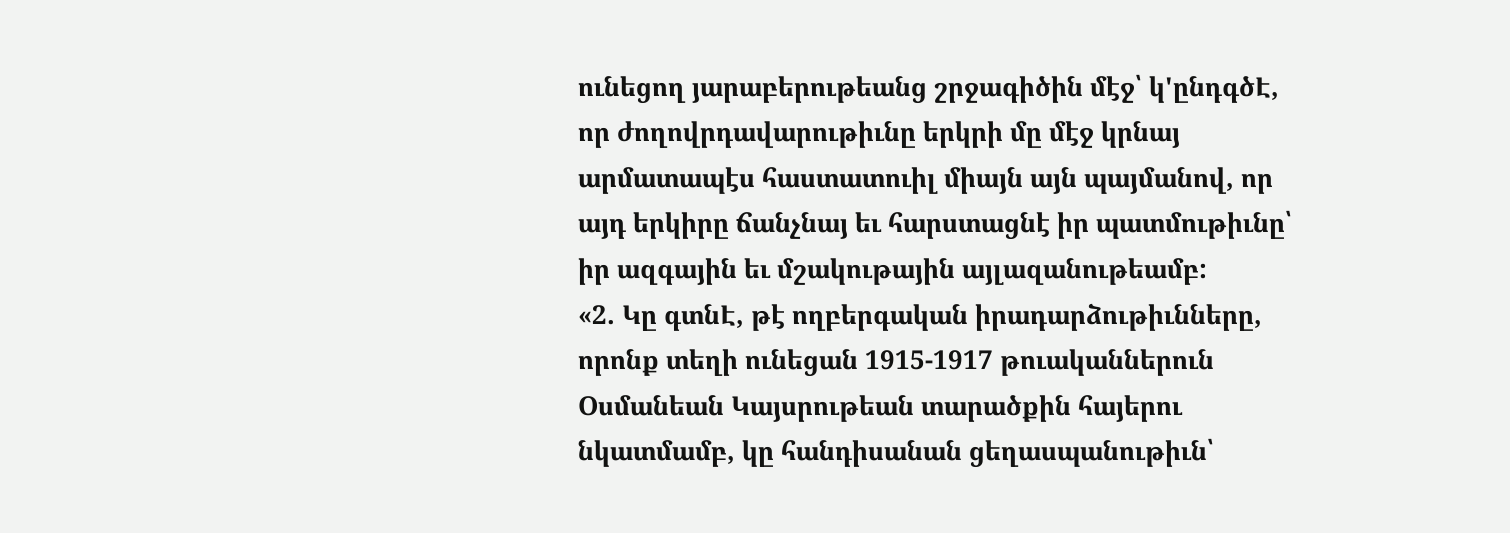ունեցող յարաբերութեանց շրջագիծին մէջ՝ կ'ընդգծԷ, որ ժողովրդավարութիւնը երկրի մը մէջ կրնայ արմատապէս հաստատուիլ միայն այն պայմանով, որ այդ երկիրը ճանչնայ եւ հարստացնէ իր պատմութիւնը՝ իր ազգային եւ մշակութային այլազանութեամբ:
«2. Կը գտնԷ, թէ ողբերգական իրադարձութիւնները, որոնք տեղի ունեցան 1915-1917 թուականներուն Օսմանեան Կայսրութեան տարածքին հայերու նկատմամբ, կը հանդիսանան ցեղասպանութիւն՝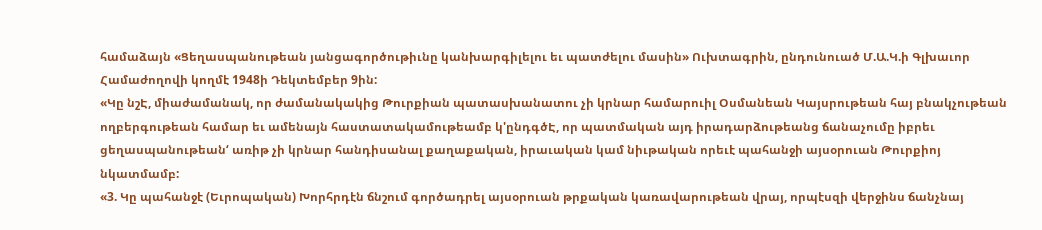համաձայն «Ցեղասպանութեան յանցագործութիւնը կանխարգիլելու եւ պատժելու մասին» Ուխտագրին, ընդունուած Մ.Ա.Կ.ի Գլխաւոր Համաժողովի կողմէ 1948ի Դեկտեմբեր 9ին:
«Կը նշԷ, միաժամանակ, որ ժամանակակից Թուրքիան պատասխանատու չի կրնար համարուիլ Օսմանեան Կայսրութեան հայ բնակչութեան ողբերգութեան համար եւ ամենայն հաստատակամութեամբ կ'ընդգծԷ, որ պատմական այդ իրադարձութեանց ճանաչումը իբրեւ ցեղասպանութեան‘ առիթ չի կրնար հանդիսանալ քաղաքական, իրաւական կամ նիւթական որեւէ պահանջի այսօրուան Թուրքիոյ նկատմամբ:
«3. Կը պահանջէ (Եւրոպական) Խորհրդէն ճնշում գործադրել այսօրուան թրքական կառավարութեան վրայ, որպէսզի վերջինս ճանչնայ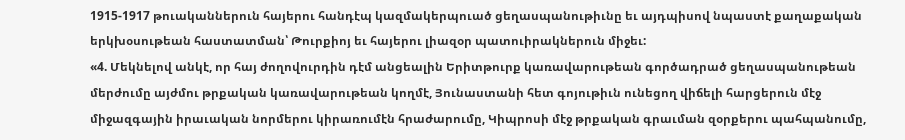1915-1917 թուականներուն հայերու հանդէպ կազմակերպուած ցեղասպանութիւնը եւ այդպիսով նպաստէ քաղաքական երկխօսութեան հաստատման՝ Թուրքիոյ եւ հայերու լիազօր պատուիրակներուն միջեւ:
«4. Մեկնելով անկէ, որ հայ ժողովուրդին դէմ անցեալին Երիտթուրք կառավարութեան գործադրած ցեղասպանութեան մերժումը այժմու թրքական կառավարութեան կողմէ, Յունաստանի հետ գոյութիւն ունեցող վիճելի հարցերուն մէջ միջազգային իրաւական նորմերու կիրառումէն հրաժարումը, Կիպրոսի մէջ թրքական գրաւման զօրքերու պահպանումը,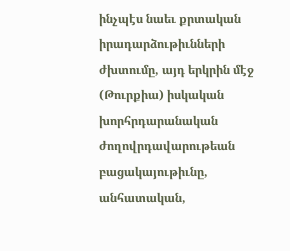ինչպէս նաեւ քրտական իրադարձութիւնների ժխտումը, այդ երկրին մէջ (Թուրքիա) իսկական խորհրդարանական ժողովրդավարութեան բացակայութիւնը, անհատական,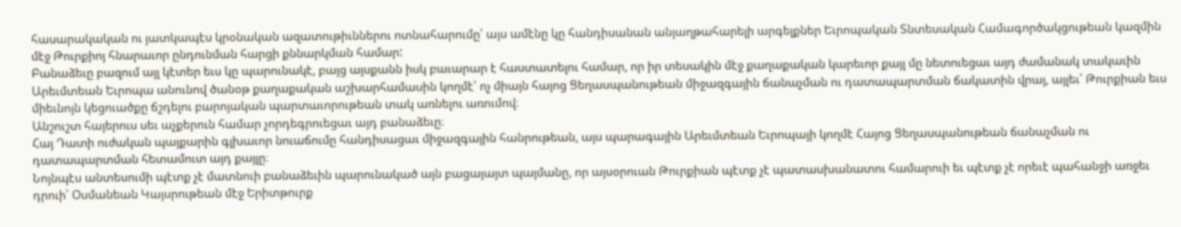հասարակական ու յատկապէս կրօնական ազատութիւններու ոտնահարումը՝ այս ամէնը կը հանդիսանան անյաղթահարելի արգելքներ Եւրոպական Տնտեսական Համագործակցութեան կազմին մէջ Թուրքիոյ հնարաւոր ընդունման հարցի քննարկման համար:
Բանաձեւը բազում այլ կէտեր եւս կը պարունակէ, բայց այսքանն իսկ բաւարար է հաստատելու համար, որ իր տեսակին մէջ քաղաքական կարեւոր քայլ մը նետուեցաւ այդ ժամանակ տակաւին Արեւմտեան Եւրոպա անունով ծանօթ քաղաքական աշխարհամասին կողմէ՝ ոչ միայն հայոց Ցեղասպանութեան միջազգային ճանաչման ու դատապարտման ճակատին վրայ, այլեւ՝ Թուրքիան եւս միեւնոյն կեցուածքը ճշդելու բարոյական պարտաւորութեան տակ առնելու առումով։
Անշուշտ հայերուս սեւ աչքերուն համար չորդեգրուեցաւ այդ բանաձեւը։
Հայ Դատի ուժական պայքարին գլխաւոր նուաճումը հանդիսացաւ միջազգային հանրութեան, այս պարագային Արեւմտեան Եւրոպայի կողմէ Հայոց Ցեղասպանութեան ճանաչման ու դատապարտման հետամուտ այդ քայլը։
Նոյնպէս անտեսումի պէտք չէ մատնուի բանաձեւին պարունակած այն բացայայտ պայմանը, որ այսօրուան Թուրքիան պէտք չէ պատասխանատու համարուի եւ պէտք չէ որեւէ պահանջի առջեւ դրուի՝ Օսմանեան Կայսրութեան մէջ Երիտթուրք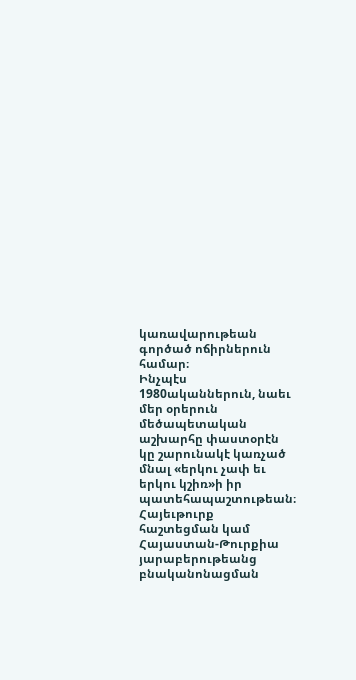կառավարութեան գործած ոճիրներուն համար։
Ինչպէս 1980ականներուն, նաեւ մեր օրերուն մեծապետական աշխարհը փաստօրէն կը շարունակէ կառչած մնալ «երկու չափ եւ երկու կշիռ»ի իր պատեհապաշտութեան։ Հայեւթուրք հաշտեցման կամ Հայաստան-Թուրքիա յարաբերութեանց բնականոնացման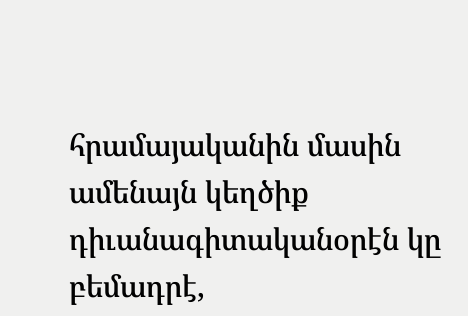հրամայականին մասին ամենայն կեղծիք դիւանագիտականօրէն կը բեմադրէ,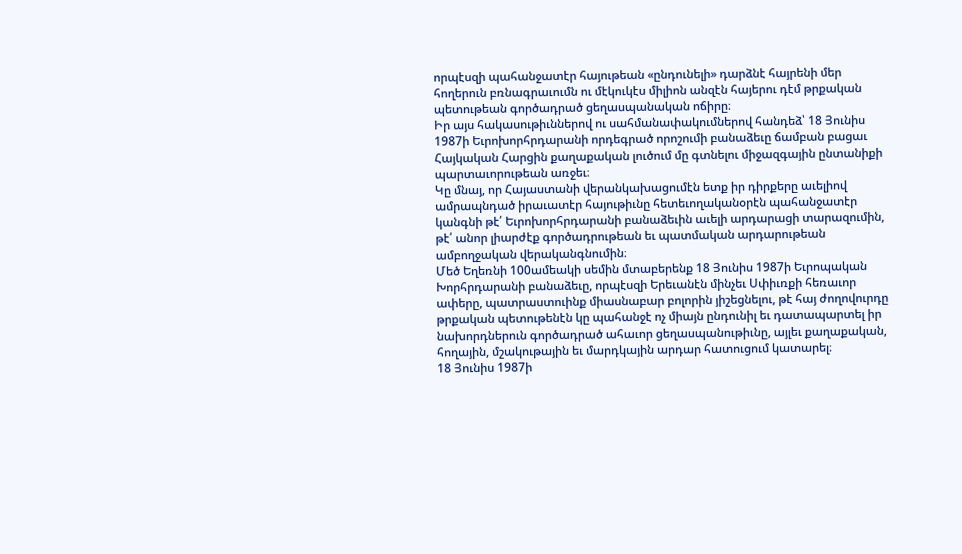որպէսզի պահանջատէր հայութեան «ընդունելի» դարձնէ հայրենի մեր հողերուն բռնագրաւումն ու մէկուկէս միլիոն անզէն հայերու դէմ թրքական պետութեան գործադրած ցեղասպանական ոճիրը։
Իր այս հակասութիւններով ու սահմանափակումներով հանդեձ՝ 18 Յունիս 1987ի Եւրոխորհրդարանի որդեգրած որոշումի բանաձեւը ճամբան բացաւ Հայկական Հարցին քաղաքական լուծում մը գտնելու միջազգային ընտանիքի պարտաւորութեան առջեւ։
Կը մնայ, որ Հայաստանի վերանկախացումէն ետք իր դիրքերը աւելիով ամրապնդած իրաւատէր հայութիւնը հետեւողականօրէն պահանջատէր կանգնի թէ՛ Եւրոխորհրդարանի բանաձեւին աւելի արդարացի տարազումին, թէ՛ անոր լիարժէք գործադրութեան եւ պատմական արդարութեան ամբողջական վերականգնումին։
Մեծ Եղեռնի 100ամեակի սեմին մտաբերենք 18 Յունիս 1987ի Եւրոպական Խորհրդարանի բանաձեւը, որպէսզի Երեւանէն մինչեւ Սփիւռքի հեռաւոր ափերը, պատրաստուինք միասնաբար բոլորին յիշեցնելու, թէ հայ ժողովուրդը թրքական պետութենէն կը պահանջէ ոչ միայն ընդունիլ եւ դատապարտել իր նախորդներուն գործադրած ահաւոր ցեղասպանութիւնը, այլեւ քաղաքական, հողային, մշակութային եւ մարդկային արդար հատուցում կատարել։
18 Յունիս 1987ի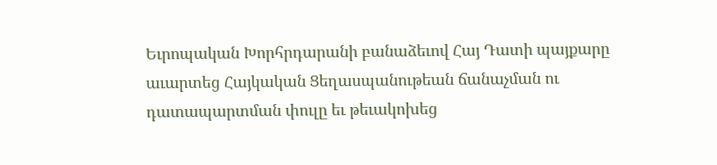Եւրոպական Խորհրդարանի բանաձեւով Հայ Դատի պայքարը աւարտեց Հայկական Ցեղասպանութեան ճանաչման ու դատապարտման փուլը եւ թեւակոխեց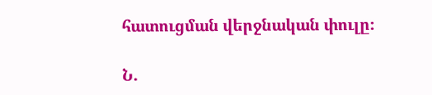հատուցման վերջնական փուլը։

Ն.